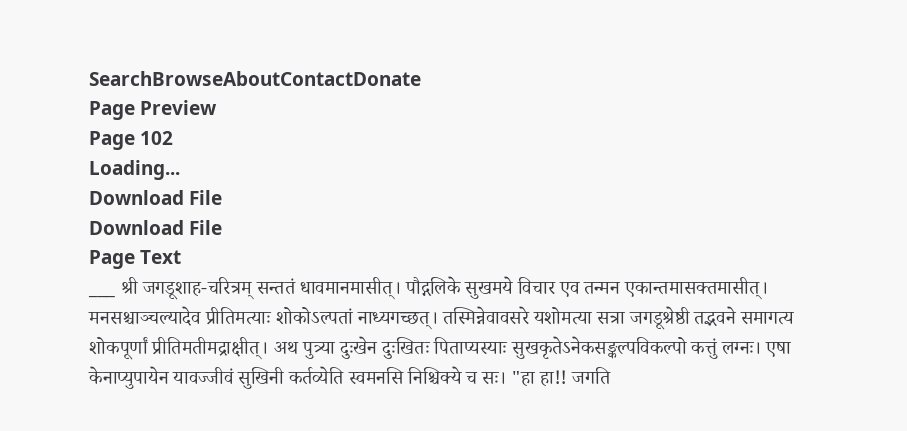SearchBrowseAboutContactDonate
Page Preview
Page 102
Loading...
Download File
Download File
Page Text
___ श्री जगडूशाह-चरित्रम् सन्ततं धावमानमासीत्। पौद्गलिके सुखमये विचार एव तन्मन एकान्तमासक्तमासीत्। मनसश्चाञ्चल्यादेव प्रीतिमत्याः शोकोऽल्पतां नाध्यगच्छत्। तस्मिन्नेवावसरे यशोमत्या सत्रा जगडूश्रेष्ठी तद्भवने समागत्य शोकपूर्णां प्रीतिमतीमद्राक्षीत्। अथ पुत्र्या दुःखेन दुःखितः पिताप्यस्याः सुखकृतेऽनेकसङ्कल्पविकल्पो कत्तुं लग्नः। एषा केनाप्युपायेन यावज्जीवं सुखिनी कर्तव्येति स्वमनसि निश्चिक्ये च सः। "हा हा!! जगति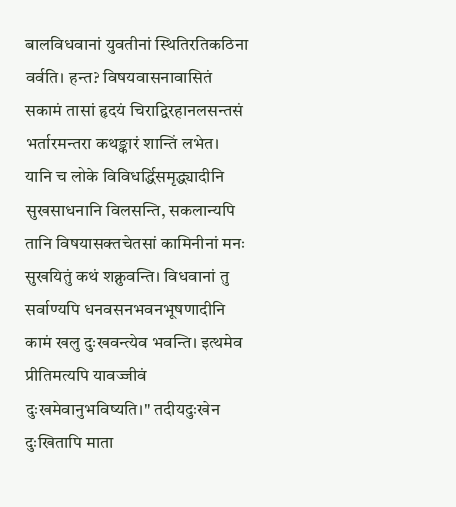बालविधवानां युवतीनां स्थितिरतिकठिना वर्वति। हन्त? विषयवासनावासितं सकामं तासां हृदयं चिराद्विरहानलसन्तसं भर्तारमन्तरा कथङ्कारं शान्तिं लभेत। यानि च लोके विविधर्द्धिसमृद्ध्यादीनि सुखसाधनानि विलसन्ति, सकलान्यपि तानि विषयासक्तचेतसां कामिनीनां मनः सुखयितुं कथं शक्नुवन्ति। विधवानां तु सर्वाण्यपि धनवसनभवनभूषणादीनि कामं खलु दुःखवन्त्येव भवन्ति। इत्थमेव प्रीतिमत्यपि यावज्जीवं दुःखमेवानुभविष्यति।" तदीयदुःखेन दुःखितापि माता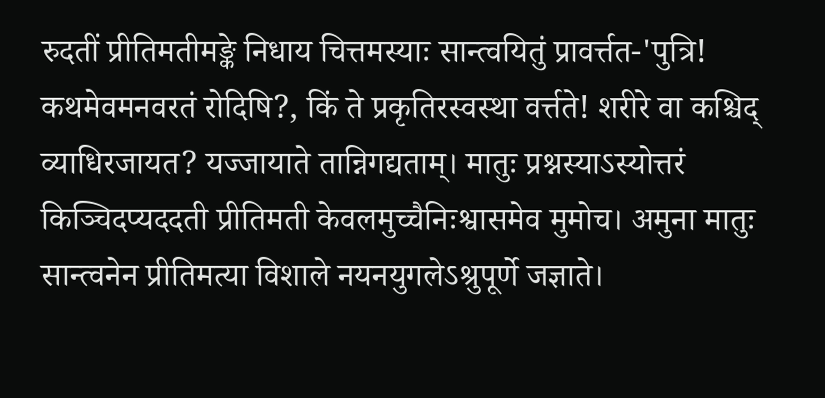रुदतीं प्रीतिमतीमङ्के निधाय चित्तमस्याः सान्त्वयितुं प्रावर्त्तत-'पुत्रि! कथमेवमनवरतं रोदिषि?, किं ते प्रकृतिरस्वस्था वर्त्तते! शरीरे वा कश्चिद् व्याधिरजायत? यज्जायाते तान्निगद्यताम्। मातुः प्रश्नस्याऽस्योत्तरं किञ्चिदप्यददती प्रीतिमती केवलमुच्चैनिःश्वासमेव मुमोच। अमुना मातुः सान्त्वनेन प्रीतिमत्या विशाले नयनयुगलेऽश्रुपूर्णे जज्ञाते।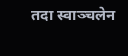तदा स्वाञ्चलेन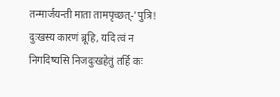तन्मार्जयन्ती माता तामपृच्छत्-'पुत्रि! दुःखस्य कारणं ब्रूहि, यदि त्वं न निगदिष्यसि निजदुःखहेतुं तर्हि कः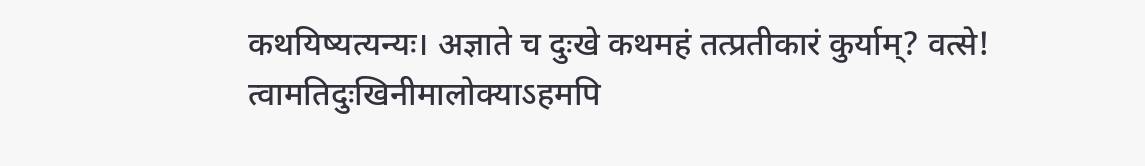कथयिष्यत्यन्यः। अज्ञाते च दुःखे कथमहं तत्प्रतीकारं कुर्याम्? वत्से! त्वामतिदुःखिनीमालोक्याऽहमपि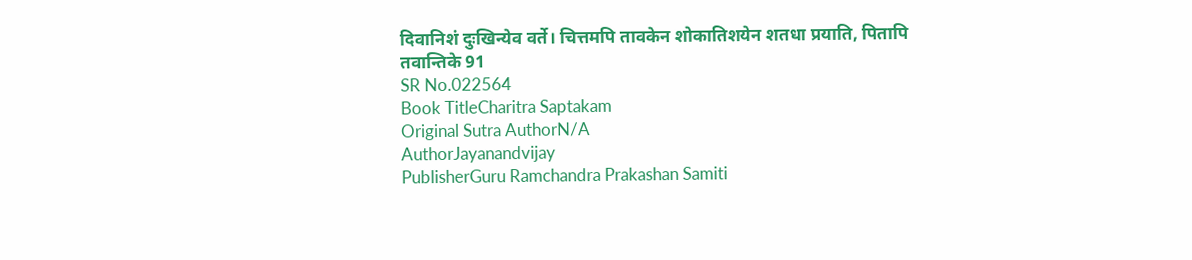दिवानिशं दुःखिन्येव वर्ते। चित्तमपि तावकेन शोकातिशयेन शतधा प्रयाति, पितापि तवान्तिके 91
SR No.022564
Book TitleCharitra Saptakam
Original Sutra AuthorN/A
AuthorJayanandvijay
PublisherGuru Ramchandra Prakashan Samiti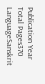Publication Year
Total Pages370
LanguageSanskrit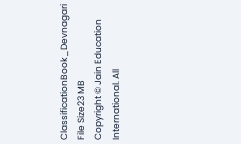ClassificationBook_Devnagari
File Size23 MB
Copyright © Jain Education International. All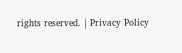rights reserved. | Privacy Policy